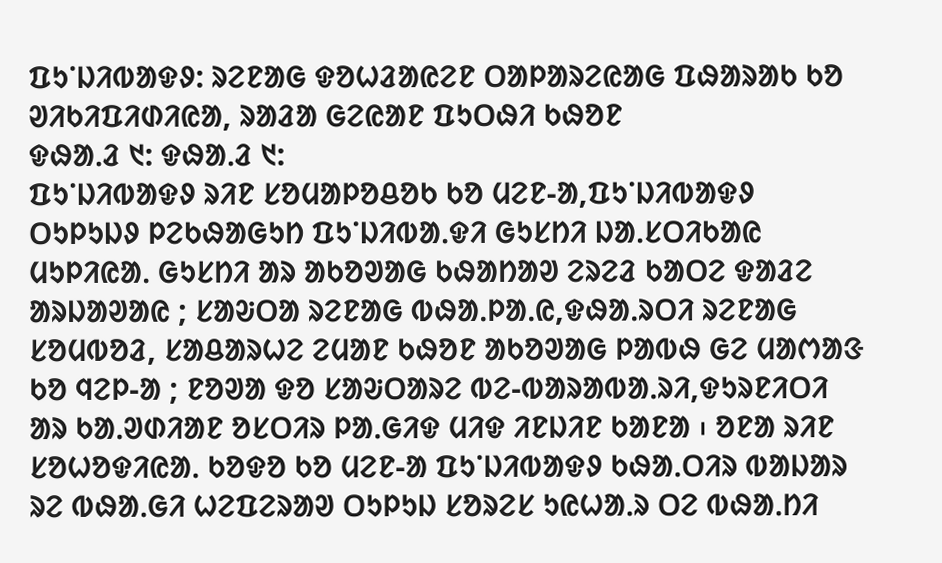ᱯᱩᱸᱡᱤᱵᱟᱫᱽ: ᱨᱮᱱᱟᱜ ᱫᱚᱦᱲᱟᱭᱮᱱ ᱛᱟᱞᱟᱨᱮᱭᱟᱜ ᱯᱷᱟᱨᱟᱠ ᱠᱚ
ᱣᱤᱠᱤᱯᱤᱰᱤᱭᱟ, ᱨᱟᱲᱟ ᱜᱮᱭᱟᱱ ᱯᱩᱛᱷᱤ ᱠᱷᱚᱱ
ᱫᱷᱟᱹᱲ ᱑: ᱫᱷᱟᱹᱲ ᱑:
ᱯᱩᱸᱡᱤᱵᱟᱫᱽ ᱨᱤᱱ ᱥᱚᱢᱟᱞᱚᱪᱚᱠ ᱠᱚ ᱢᱮᱱ-ᱟ,ᱯᱩᱸᱡᱤᱵᱟᱫᱽ ᱛᱩᱞᱩᱡᱽ ᱞᱮᱠᱷᱟᱜᱩᱴ ᱯᱩᱸᱡᱤᱵᱟᱹᱫᱤ ᱜᱩᱥᱴᱤ ᱡᱟᱹᱥᱛᱤᱠᱟᱭ ᱢᱩᱞᱤᱭᱟᱹ ᱜᱩᱥᱴᱤ ᱟᱨ ᱟᱠᱚᱣᱟᱜ ᱠᱷᱟᱴᱟᱣ ᱮᱨᱮᱲ ᱠᱟᱛᱮ ᱫᱟᱲᱮ ᱟᱨᱡᱟᱣᱟᱭ ; ᱥᱟᱶᱛᱟ ᱨᱮᱱᱟᱜ ᱵᱷᱟᱹᱞᱟᱹᱭ,ᱫᱷᱟᱹᱨᱛᱤ ᱨᱮᱱᱟᱜ ᱥᱚᱢᱵᱚᱲ, ᱥᱟᱪᱟᱨᱦᱮ ᱮᱢᱟᱱ ᱠᱷᱚᱱ ᱟᱠᱚᱣᱟᱜ ᱞᱟᱵᱷ ᱜᱮ ᱢᱟᱬᱟᱝ ᱠᱚ ᱧᱮᱞ-ᱟ ; ᱱᱚᱣᱟ ᱫᱚ ᱥᱟᱶᱛᱟᱨᱮ ᱵᱮ-ᱵᱟᱨᱟᱵᱟᱹᱨᱤ,ᱫᱩᱨᱱᱤᱛᱤ ᱟᱨ ᱠᱟᱹᱣᱰᱤᱟᱱ ᱚᱥᱛᱤᱨ ᱞᱟᱹᱜᱤᱫ ᱢᱤᱫ ᱤᱱᱡᱤᱱ ᱠᱟᱱᱟ ᱾ ᱚᱱᱟ ᱨᱤᱱ ᱥᱚᱦᱚᱫᱤᱭᱟᱹ ᱠᱚᱫᱚ ᱠᱚ ᱢᱮᱱ-ᱟ ᱯᱩᱸᱡᱤᱵᱟᱫᱽ ᱠᱷᱟᱹᱛᱤᱨ ᱵᱟᱡᱟᱨ ᱨᱮ ᱵᱷᱟᱹᱜᱤ ᱦᱮᱯᱮᱨᱟᱣ ᱛᱩᱞᱩᱡ ᱥᱚᱨᱮᱥ ᱩᱭᱦᱟᱹᱨ ᱛᱮ ᱵᱷᱟᱹᱴᱤ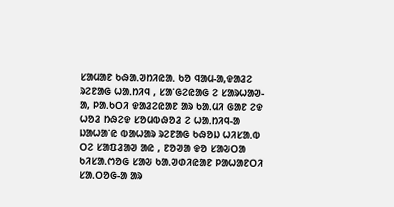ᱥᱟᱢᱟᱱ ᱠᱷᱟᱹᱣᱴᱤᱭᱟᱹ ᱠᱚ ᱧᱟᱢ-ᱟ,ᱫᱟᱲᱮ ᱨᱮᱱᱟᱜ ᱦᱟᱹᱴᱤᱧ , ᱥᱟᱸᱜᱮᱭᱟᱜ ᱮ ᱥᱟᱨᱦᱟᱣ-ᱟ, ᱞᱟᱹᱠᱛᱤ ᱫᱟᱲᱮᱭᱟᱱ ᱟᱨ ᱠᱟᱹᱢᱤ ᱜᱟᱱ ᱮᱫ ᱦᱚᱲ ᱴᱷᱮᱫ ᱥᱚᱢᱵᱷᱚᱲ ᱮ ᱦᱟᱹᱴᱤᱧ-ᱟ ᱡᱟᱦᱟᱸᱭ ᱵᱟᱦᱟᱨ ᱨᱮᱱᱟᱜ ᱠᱷᱚᱡ ᱦᱤᱥᱟᱹᱵ ᱛᱮ ᱥᱟᱯᱲᱟᱣ ᱟᱭ , ᱱᱚᱣᱟ ᱫᱚ ᱥᱟᱶᱛᱟ ᱠᱤᱥᱟᱹᱬᱚᱜ ᱥᱟᱶ ᱠᱟᱹᱣᱰᱤᱭᱟᱱ ᱞᱟᱦᱟᱱᱛᱤ ᱥᱟᱹᱛᱚᱜ-ᱟ ᱟᱨ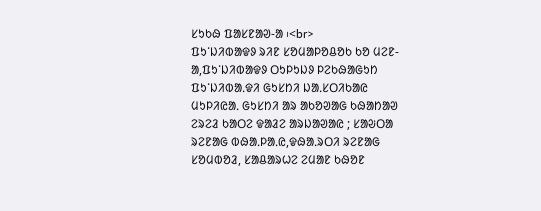ᱥᱩᱠᱷ ᱯᱟᱥᱱᱟᱣ-ᱟ ᱾<br>
ᱯᱩᱸᱡᱤᱵᱟᱫᱽ ᱨᱤᱱ ᱥᱚᱢᱟᱞᱚᱪᱚᱠ ᱠᱚ ᱢᱮᱱ-ᱟ,ᱯᱩᱸᱡᱤᱵᱟᱫᱽ ᱛᱩᱞᱩᱡᱽ ᱞᱮᱠᱷᱟᱜᱩᱴ ᱯᱩᱸᱡᱤᱵᱟᱹᱫᱤ ᱜᱩᱥᱴᱤ ᱡᱟᱹᱥᱛᱤᱠᱟᱭ ᱢᱩᱞᱤᱭᱟᱹ ᱜᱩᱥᱴᱤ ᱟᱨ ᱟᱠᱚᱣᱟᱜ ᱠᱷᱟᱴᱟᱣ ᱮᱨᱮᱲ ᱠᱟᱛᱮ ᱫᱟᱲᱮ ᱟᱨᱡᱟᱣᱟᱭ ; ᱥᱟᱶᱛᱟ ᱨᱮᱱᱟᱜ ᱵᱷᱟᱹᱞᱟᱹᱭ,ᱫᱷᱟᱹᱨᱛᱤ ᱨᱮᱱᱟᱜ ᱥᱚᱢᱵᱚᱲ, ᱥᱟᱪᱟᱨᱦᱮ ᱮᱢᱟᱱ ᱠᱷᱚᱱ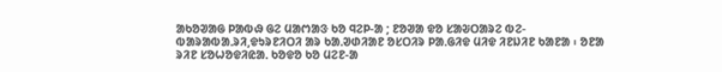ᱟᱠᱚᱣᱟᱜ ᱞᱟᱵᱷ ᱜᱮ ᱢᱟᱬᱟᱝ ᱠᱚ ᱧᱮᱞ-ᱟ ; ᱱᱚᱣᱟ ᱫᱚ ᱥᱟᱶᱛᱟᱨᱮ ᱵᱮ-ᱵᱟᱨᱟᱵᱟᱹᱨᱤ,ᱫᱩᱨᱱᱤᱛᱤ ᱟᱨ ᱠᱟᱹᱣᱰᱤᱟᱱ ᱚᱥᱛᱤᱨ ᱞᱟᱹᱜᱤᱫ ᱢᱤᱫ ᱤᱱᱡᱤᱱ ᱠᱟᱱᱟ ᱾ ᱚᱱᱟ ᱨᱤᱱ ᱥᱚᱦᱚᱫᱤᱭᱟᱹ ᱠᱚᱫᱚ ᱠᱚ ᱢᱮᱱ-ᱟ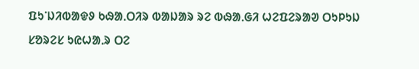ᱯᱩᱸᱡᱤᱵᱟᱫᱽ ᱠᱷᱟᱹᱛᱤᱨ ᱵᱟᱡᱟᱨ ᱨᱮ ᱵᱷᱟᱹᱜᱤ ᱦᱮᱯᱮᱨᱟᱣ ᱛᱩᱞᱩᱡ ᱥᱚᱨᱮᱥ ᱩᱭᱦᱟᱹᱨ ᱛᱮ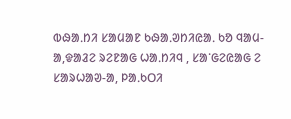ᱵᱷᱟᱹᱴᱤ ᱥᱟᱢᱟᱱ ᱠᱷᱟᱹᱣᱴᱤᱭᱟᱹ ᱠᱚ ᱧᱟᱢ-ᱟ,ᱫᱟᱲᱮ ᱨᱮᱱᱟᱜ ᱦᱟᱹᱴᱤᱧ , ᱥᱟᱸᱜᱮᱭᱟᱜ ᱮ ᱥᱟᱨᱦᱟᱣ-ᱟ, ᱞᱟᱹᱠᱛᱤ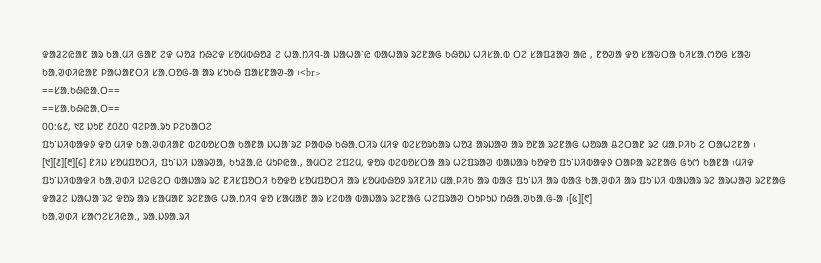ᱫᱟᱲᱮᱭᱟᱱ ᱟᱨ ᱠᱟᱹᱢᱤ ᱜᱟᱱ ᱮᱫ ᱦᱚᱲ ᱴᱷᱮᱫ ᱥᱚᱢᱵᱷᱚᱲ ᱮ ᱦᱟᱹᱴᱤᱧ-ᱟ ᱡᱟᱦᱟᱸᱭ ᱵᱟᱦᱟᱨ ᱨᱮᱱᱟᱜ ᱠᱷᱚᱡ ᱦᱤᱥᱟᱹᱵ ᱛᱮ ᱥᱟᱯᱲᱟᱣ ᱟᱭ , ᱱᱚᱣᱟ ᱫᱚ ᱥᱟᱶᱛᱟ ᱠᱤᱥᱟᱹᱬᱚᱜ ᱥᱟᱶ ᱠᱟᱹᱣᱰᱤᱭᱟᱱ ᱞᱟᱦᱟᱱᱛᱤ ᱥᱟᱹᱛᱚᱜ-ᱟ ᱟᱨ ᱥᱩᱠᱷ ᱯᱟᱥᱱᱟᱣ-ᱟ ᱾<br>
==ᱥᱟᱹᱠᱷᱭᱟᱹᱛ==
==ᱥᱟᱹᱠᱷᱭᱟᱹᱛ==
᱐᱐:᱕᱒, ᱑᱗ ᱡᱩᱱ ᱒᱐᱒᱐ ᱧᱮᱞᱟᱹᱨᱩ ᱞᱮᱠᱟᱛᱮ
ᱯᱩᱸᱡᱤᱵᱟᱫᱽ ᱫᱚ ᱢᱤᱫ ᱠᱟᱹᱣᱰᱤᱟᱱ ᱵᱮᱵᱚᱥᱛᱟ ᱠᱟᱱᱟ ᱡᱦᱟᱸᱨᱮ ᱞᱟᱵᱷ ᱠᱷᱟᱹᱛᱤᱨ ᱢᱤᱫ ᱵᱮᱥᱚᱨᱠᱟᱨ ᱦᱚᱲ ᱟᱨᱡᱟᱣ ᱟᱨ ᱚᱱᱟ ᱨᱮᱱᱟᱜ ᱦᱚᱨᱟ ᱪᱮᱛᱟᱱ ᱨᱮ ᱢᱟᱹᱞᱤᱠ ᱮ ᱛᱟᱦᱮᱱᱟ ᱾ [᱑][᱒][᱓][᱔] ᱱᱤᱡ ᱥᱚᱢᱯᱚᱛᱤ, ᱯᱩᱸᱡᱤ ᱡᱟᱨᱣᱟ, ᱠᱩᱲᱟᱹᱭ ᱢᱩᱞᱭᱟᱹ, ᱟᱢᱛᱮ ᱮᱯᱮᱢ, ᱫᱚᱨ ᱵᱮᱵᱚᱥᱛᱟ ᱟᱨ ᱦᱮᱯᱨᱟᱣ ᱵᱟᱡᱟᱨ ᱠᱚᱫᱚ ᱯᱩᱸᱡᱤᱵᱟᱫᱽ ᱛᱟᱞᱟ ᱨᱮᱱᱟᱜ ᱜᱩᱬ ᱠᱟᱱᱟ ᱾ᱢᱤᱫ ᱯᱩᱸᱡᱤᱵᱟᱫᱤ ᱠᱟᱹᱣᱰᱤ ᱡᱮᱜᱮᱛ ᱵᱟᱡᱟᱨ ᱨᱮ ᱱᱤᱥᱯᱚᱛᱤ ᱠᱚᱫᱚ ᱥᱚᱢᱯᱚᱛᱤ ᱟᱨ ᱥᱚᱢᱵᱷᱚᱽ ᱨᱤᱱᱤᱡ ᱢᱟᱹᱞᱤᱠ ᱟᱨ ᱵᱟᱝ ᱯᱩᱸᱡᱤ ᱟᱨ ᱵᱟᱝ ᱠᱟᱹᱣᱰᱤ ᱟᱨ ᱯᱩᱸᱡᱤ ᱵᱟᱡᱟᱨ ᱨᱮ ᱟᱨᱦᱟᱣ ᱨᱮᱱᱟᱜ ᱫᱟᱲᱮ ᱡᱟᱦᱟᱸᱨᱮ ᱫᱚᱨ ᱟᱨ ᱥᱟᱢᱟᱱ ᱨᱮᱱᱟᱜ ᱦᱟᱹᱴᱤᱧ ᱫᱚ ᱥᱟᱢᱟᱱ ᱟᱨ ᱥᱮᱵᱟ ᱵᱟᱡᱟᱨ ᱨᱮᱱᱟᱜ ᱦᱮᱯᱨᱟᱣ ᱛᱩᱞᱩᱡ ᱴᱷᱟᱹᱣᱠᱟᱹᱜ-ᱟ ᱾[᱕][᱖]
ᱠᱟᱹᱣᱰᱤ ᱥᱟᱬᱮᱥᱤᱭᱟᱹ, ᱨᱟᱹᱡᱽᱟᱹᱨᱤ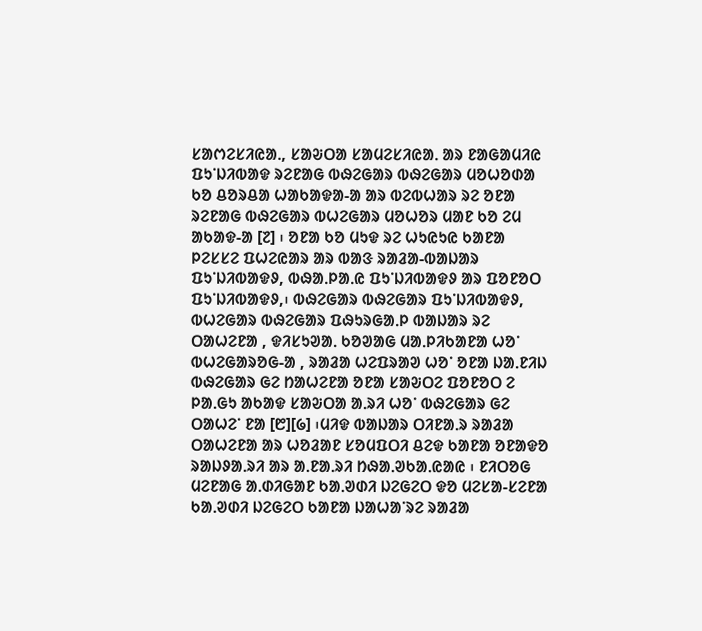ᱥᱟᱬᱮᱥᱤᱭᱟᱹ, ᱥᱟᱶᱛᱟ ᱥᱟᱢᱮᱥᱤᱭᱟᱹ ᱟᱨ ᱱᱟᱜᱟᱢᱤᱭ ᱯᱩᱸᱡᱤᱵᱟᱫ ᱨᱮᱱᱟᱜ ᱵᱷᱮᱜᱟᱨ ᱵᱷᱮᱜᱟᱨ ᱢᱚᱦᱚᱰᱟ ᱠᱚ ᱪᱚᱨᱪᱟ ᱦᱟᱠᱟᱫᱟ-ᱟ ᱟᱨ ᱵᱮᱵᱦᱟᱨ ᱨᱮ ᱚᱱᱟ ᱨᱮᱱᱟᱜ ᱵᱷᱮᱜᱟᱨ ᱵᱦᱮᱜᱟᱨ ᱢᱚᱦᱚᱨ ᱢᱟᱱ ᱠᱚ ᱮᱢ ᱟᱠᱟᱫ-ᱟ [᱗] ᱾ ᱚᱱᱟ ᱠᱚ ᱢᱩᱫ ᱨᱮ ᱦᱩᱭᱩᱭ ᱠᱟᱱᱟ ᱞᱮᱥᱥᱮ ᱯᱦᱮᱭᱟᱨ ᱟᱨ ᱵᱟᱝ ᱨᱟᱲᱟ-ᱵᱟᱡᱟᱨ ᱯᱩᱸᱡᱤᱵᱟᱫᱽ, ᱵᱷᱟᱹᱞᱟᱹᱭ ᱯᱩᱸᱡᱤᱵᱟᱫᱽ ᱟᱨ ᱯᱚᱱᱚᱛ ᱯᱩᱸᱡᱤᱵᱟᱫᱽ,᱾ ᱵᱷᱮᱜᱟᱨ ᱵᱷᱮᱜᱟᱨ ᱯᱩᱸᱡᱤᱵᱟᱫᱽ, ᱵᱦᱮᱜᱟᱨ ᱵᱷᱮᱜᱟᱨ ᱯᱷᱩᱨᱜᱟᱹᱞ ᱵᱟᱡᱟᱨ ᱨᱮ ᱛᱟᱦᱮᱱᱟ , ᱫᱤᱥᱩᱣᱟᱹ ᱠᱚᱣᱟᱜ ᱢᱟᱹᱞᱤᱠᱟᱱᱟ ᱦᱚᱸ ᱵᱦᱮᱜᱟᱨᱚᱜ-ᱟ , ᱨᱟᱲᱟ ᱦᱮᱯᱨᱟᱣ ᱦᱚᱸ ᱚᱱᱟ ᱡᱟᱹᱱᱤᱡ ᱵᱷᱮᱜᱟᱨ ᱜᱮ ᱴᱟᱦᱮᱱᱟ ᱚᱱᱟ ᱥᱟᱶᱛᱮ ᱯᱚᱱᱚᱛ ᱮ ᱞᱟᱹᱜᱩ ᱟᱠᱟᱫ ᱥᱟᱶᱛᱟ ᱟᱹᱨᱤ ᱦᱚᱸ ᱵᱷᱮᱜᱟᱨ ᱜᱮ ᱛᱟᱦᱮᱸ ᱱᱟ [᱘][᱙] ᱾ᱢᱤᱫ ᱵᱟᱡᱟᱨ ᱛᱤᱱᱟᱹᱨ ᱨᱟᱲᱟ ᱛᱟᱦᱮᱱᱟ ᱟᱨ ᱦᱚᱲᱟᱱ ᱥᱚᱢᱯᱛᱤ ᱪᱮᱫ ᱠᱟᱱᱟ ᱚᱱᱟᱫᱚ ᱨᱟᱡᱽᱟᱹᱨᱤ ᱟᱨ ᱟᱹᱱᱟᱹᱨᱤ ᱴᱷᱟᱹᱣᱠᱟᱹᱭᱟᱭ ᱾ ᱱᱤᱛᱚᱜ ᱢᱮᱱᱟᱜ ᱟᱹᱰᱤᱜᱟᱱ ᱠᱟᱹᱣᱰᱤ ᱡᱮᱜᱮᱛ ᱫᱚ ᱢᱮᱥᱟ-ᱥᱮᱱᱟ ᱠᱟᱹᱣᱰᱤ ᱡᱮᱜᱮᱛ ᱠᱟᱱᱟ ᱡᱟᱦᱟᱸᱨᱮ ᱨᱟᱲᱟ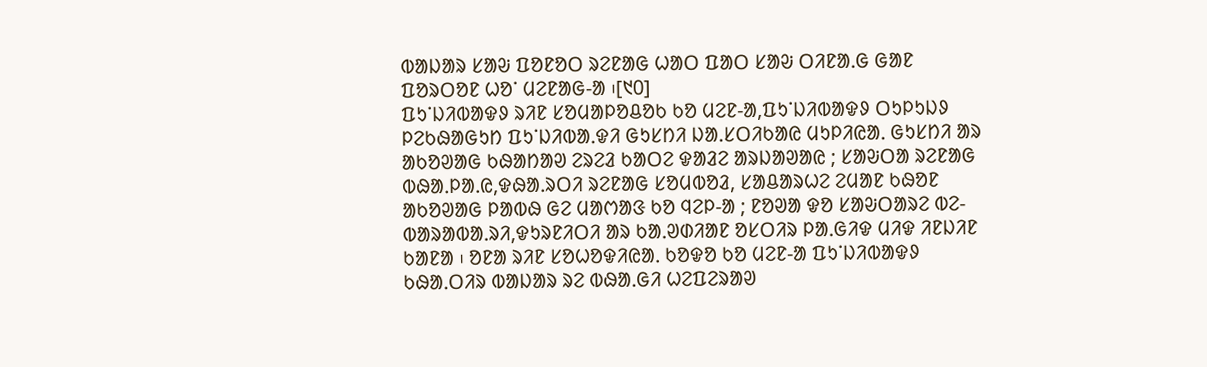ᱵᱟᱡᱟᱨ ᱥᱟᱶ ᱯᱚᱱᱚᱛ ᱨᱮᱱᱟᱜ ᱦᱟᱛ ᱯᱟᱛ ᱥᱟᱶ ᱛᱤᱱᱟᱹᱜ ᱜᱟᱱ ᱯᱚᱨᱛᱚᱱ ᱦᱚᱸ ᱢᱮᱱᱟᱜ-ᱟ ᱾[᱑᱐]
ᱯᱩᱸᱡᱤᱵᱟᱫᱽ ᱨᱤᱱ ᱥᱚᱢᱟᱞᱚᱪᱚᱠ ᱠᱚ ᱢᱮᱱ-ᱟ,ᱯᱩᱸᱡᱤᱵᱟᱫᱽ ᱛᱩᱞᱩᱡᱽ ᱞᱮᱠᱷᱟᱜᱩᱴ ᱯᱩᱸᱡᱤᱵᱟᱹᱫᱤ ᱜᱩᱥᱴᱤ ᱡᱟᱹᱥᱛᱤᱠᱟᱭ ᱢᱩᱞᱤᱭᱟᱹ ᱜᱩᱥᱴᱤ ᱟᱨ ᱟᱠᱚᱣᱟᱜ ᱠᱷᱟᱴᱟᱣ ᱮᱨᱮᱲ ᱠᱟᱛᱮ ᱫᱟᱲᱮ ᱟᱨᱡᱟᱣᱟᱭ ; ᱥᱟᱶᱛᱟ ᱨᱮᱱᱟᱜ ᱵᱷᱟᱹᱞᱟᱹᱭ,ᱫᱷᱟᱹᱨᱛᱤ ᱨᱮᱱᱟᱜ ᱥᱚᱢᱵᱚᱲ, ᱥᱟᱪᱟᱨᱦᱮ ᱮᱢᱟᱱ ᱠᱷᱚᱱ ᱟᱠᱚᱣᱟᱜ ᱞᱟᱵᱷ ᱜᱮ ᱢᱟᱬᱟᱝ ᱠᱚ ᱧᱮᱞ-ᱟ ; ᱱᱚᱣᱟ ᱫᱚ ᱥᱟᱶᱛᱟᱨᱮ ᱵᱮ-ᱵᱟᱨᱟᱵᱟᱹᱨᱤ,ᱫᱩᱨᱱᱤᱛᱤ ᱟᱨ ᱠᱟᱹᱣᱰᱤᱟᱱ ᱚᱥᱛᱤᱨ ᱞᱟᱹᱜᱤᱫ ᱢᱤᱫ ᱤᱱᱡᱤᱱ ᱠᱟᱱᱟ ᱾ ᱚᱱᱟ ᱨᱤᱱ ᱥᱚᱦᱚᱫᱤᱭᱟᱹ ᱠᱚᱫᱚ ᱠᱚ ᱢᱮᱱ-ᱟ ᱯᱩᱸᱡᱤᱵᱟᱫᱽ ᱠᱷᱟᱹᱛᱤᱨ ᱵᱟᱡᱟᱨ ᱨᱮ ᱵᱷᱟᱹᱜᱤ ᱦᱮᱯᱮᱨᱟᱣ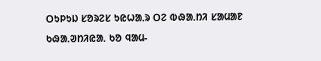ᱛᱩᱞᱩᱡ ᱥᱚᱨᱮᱥ ᱩᱭᱦᱟᱹᱨ ᱛᱮ ᱵᱷᱟᱹᱴᱤ ᱥᱟᱢᱟᱱ ᱠᱷᱟᱹᱣᱴᱤᱭᱟᱹ ᱠᱚ ᱧᱟᱢ-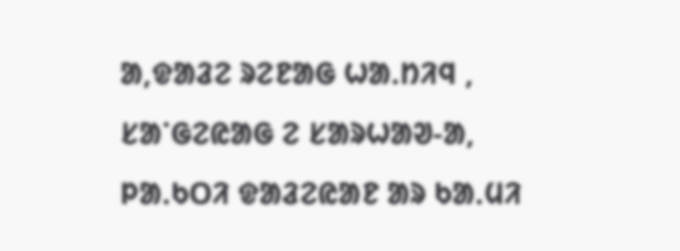ᱟ,ᱫᱟᱲᱮ ᱨᱮᱱᱟᱜ ᱦᱟᱹᱴᱤᱧ , ᱥᱟᱸᱜᱮᱭᱟᱜ ᱮ ᱥᱟᱨᱦᱟᱣ-ᱟ, ᱞᱟᱹᱠᱛᱤ ᱫᱟᱲᱮᱭᱟᱱ ᱟᱨ ᱠᱟᱹᱢᱤ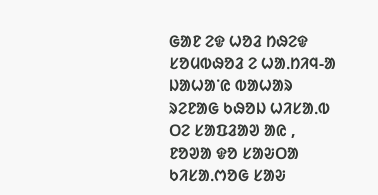ᱜᱟᱱ ᱮᱫ ᱦᱚᱲ ᱴᱷᱮᱫ ᱥᱚᱢᱵᱷᱚᱲ ᱮ ᱦᱟᱹᱴᱤᱧ-ᱟ ᱡᱟᱦᱟᱸᱭ ᱵᱟᱦᱟᱨ ᱨᱮᱱᱟᱜ ᱠᱷᱚᱡ ᱦᱤᱥᱟᱹᱵ ᱛᱮ ᱥᱟᱯᱲᱟᱣ ᱟᱭ , ᱱᱚᱣᱟ ᱫᱚ ᱥᱟᱶᱛᱟ ᱠᱤᱥᱟᱹᱬᱚᱜ ᱥᱟᱶ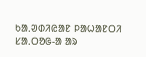ᱠᱟᱹᱣᱰᱤᱭᱟᱱ ᱞᱟᱦᱟᱱᱛᱤ ᱥᱟᱹᱛᱚᱜ-ᱟ ᱟᱨ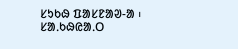ᱥᱩᱠᱷ ᱯᱟᱥᱱᱟᱣ-ᱟ ᱾
ᱥᱟᱹᱠᱷᱭᱟᱹᱛ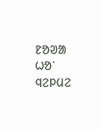ᱱᱚᱣᱟ ᱦᱚᱸ ᱧᱮᱞᱢᱮ